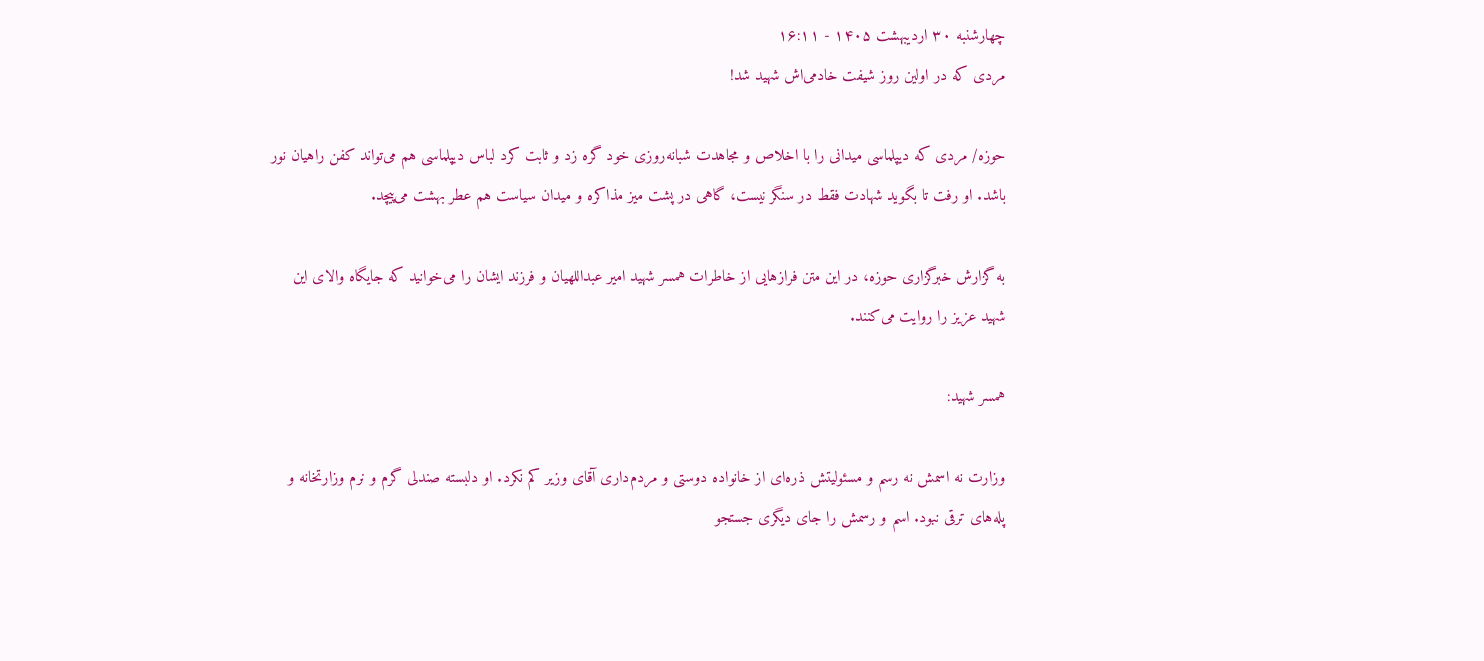چهارشنبه ۳۰ اردیبهشت ۱۴۰۵ - ۱۶:۱۱
مردی که در اولین روز شیفت خادمی‌اش شهید شد!

حوزه/ مردی که دیپلماسی میدانی را با اخلاص و مجاهدت شبانه‌روزی خود گره زد و ثابت کرد لباس دیپلماسی هم می‌تواند کفن راهیان نور باشد. او رفت تا بگوید شهادت فقط در سنگر نیست، گاهی در پشت میز مذاکره و میدان سیاست هم عطر بهشت می‌پیچد.

به گزارش خبرگزاری حوزه، در این متن فرازهایی از خاطرات همسر شهید امیر عبداللهیان و فرزند ایشان را می‌خوانید که جایگاه والای این شهید عزیز را روایت می‌کنند.

همسر شهید:

وزارت نه اسمش نه رسم و مسئولیتش ذره‌ای از خانواده دوستی و مردم‌داری آقای وزیر کم نکرد. او دلبسته صندلی گرم و نرم وزارتخانه و پله‌های ترقی نبود. اسم و رسمش را جای دیگری جستجو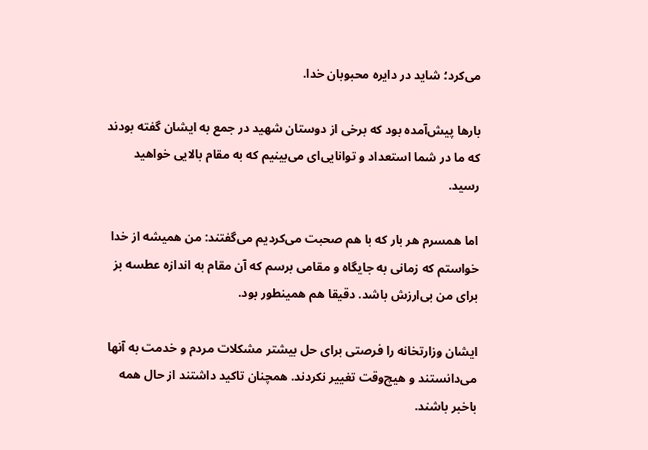می‌کرد؛ شاید در دایره محبوبان خدا.

بارها پیش‌آمده بود که برخی از دوستان شهید در جمع به ایشان گفته بودند که ما در شما استعداد و توانایی‌ای می‌بینیم که به مقام بالایی خواهید رسید.

اما همسرم هر بار که با هم صحبت می‌کردیم می‌گفتند: من همیشه از خدا خواستم که زمانی به جایگاه و مقامی برسم که آن مقام به اندازه عطسه بز برای من بی‌ارزش باشد. دقیقا هم همینطور بود.

ایشان وزارتخانه را فرصتی برای حل بیشتر مشکلات مردم و خدمت به آنها می‌دانستند و هیچ‌وقت تغییر نکردند. همچنان تاکید داشتند از حال همه باخبر باشند.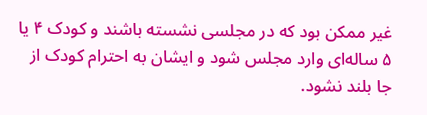غیر ممکن بود که در مجلسی نشسته باشند و کودک ۴ یا ۵ ساله‌ای وارد مجلس شود و ایشان به احترام کودک از جا بلند نشود.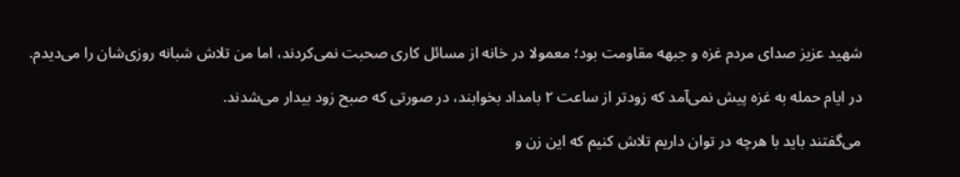شهید عزیز صدای مردم غزه و جبهه مقاومت بود؛ معمولا در خانه از مسائل کاری صحبت نمی‌کردند، اما من تلاش شبانه روزی‌شان را می‌دیدم.

در ایام حمله به غزه پیش نمی‌آمد که زودتر از ساعت ۲ بامداد بخوابند، در صورتی که صبح زود بیدار می‌شدند.

می‌گفتند باید با هرچه در توان داریم تلاش کنیم که این زن و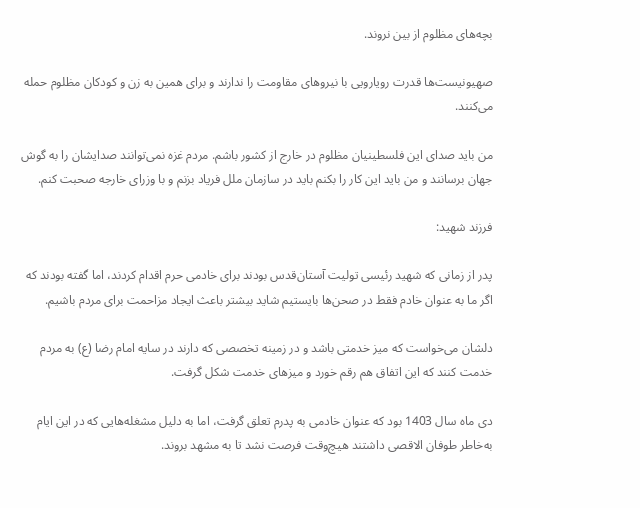بچه‌های مظلوم از بین نروند.

صهیونیست‌ها قدرت رویارویی با نیروهای مقاومت را ندارند و برای همین به زن و کودکان مظلوم حمله می‌کنند.

من باید صدای این فلسطینیان مظلوم در خارج از کشور باشم. مردم غزه نمی‌توانند صدایشان را به گوش جهان برسانند و من باید این کار را بکنم باید در سازمان ملل فریاد بزنم و با وزرای خارجه صحبت کنم.

فرزند شهید:

پدر از زمانی که شهید رئیسی تولیت آستان‌قدس بودند برای خادمی حرم اقدام کردند، اما گفته بودند که اگر ما به عنوان خادم فقط در صحن‌ها بایستیم شاید بیشتر باعث ایجاد مزاحمت برای مردم باشیم.

دلشان می‌خواست که میز خدمتی باشد و در زمینه تخصصی که دارند در سایه امام رضا (ع) به مردم خدمت کنند که این اتفاق هم رقم خورد و میزهای خدمت شکل گرفت.

دی ماه سال 1403 بود که عنوان خادمی به پدرم تعلق گرفت، اما به دلیل مشغله‌هایی که در این ایام به‌خاطر طوفان الاقصی داشتند هیچ‌وقت فرصت نشد تا به مشهد بروند.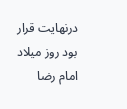درنهایت قرار بود روز میلاد امام رضا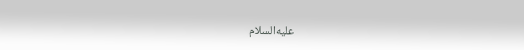علیه‌السلام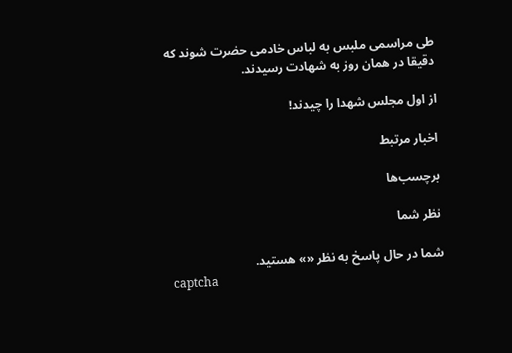طی مراسمی ملبس به لباس خادمی حضرت شوند که دقیقا در همان روز به شهادت رسیدند.

از اول مجلس شهدا را چیدند!

اخبار مرتبط

برچسب‌ها

نظر شما

شما در حال پاسخ به نظر «» هستید.
captcha